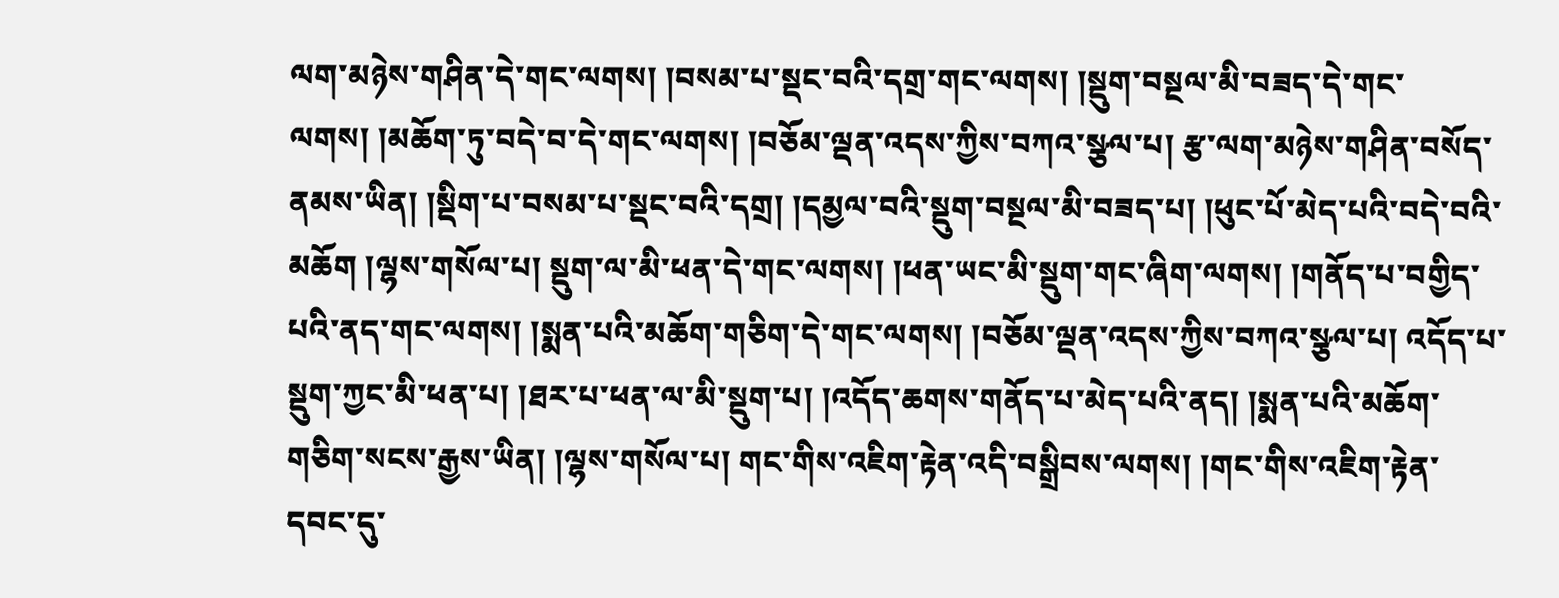ལག་མཉེས་གཤིན་དེ་གང་ལགས། །བསམ་པ་སྡང་བའི་དགྲ་གང་ལགས། །སྡུག་བསྔལ་མི་བཟད་དེ་གང་ལགས། །མཆོག་ཏུ་བདེ་བ་དེ་གང་ལགས། །བཅོམ་ལྡན་འདས་ཀྱིས་བཀའ་སྩལ་པ། རྩ་ལག་མཉེས་གཤིན་བསོད་ནམས་ཡིན། །སྡིག་པ་བསམ་པ་སྡང་བའི་དགྲ། །དམྱལ་བའི་སྡུག་བསྔལ་མི་བཟད་པ། །ཕུང་པོ་མེད་པའི་བདེ་བའི་མཆོག །ལྷས་གསོལ་པ། སྡུག་ལ་མི་ཕན་དེ་གང་ལགས། །ཕན་ཡང་མི་སྡུག་གང་ཞིག་ལགས། །གནོད་པ་བགྱིད་པའི་ནད་གང་ལགས། །སྨན་པའི་མཆོག་གཅིག་དེ་གང་ལགས། །བཅོམ་ལྡན་འདས་ཀྱིས་བཀའ་སྩལ་པ། འདོད་པ་སྡུག་ཀྱང་མི་ཕན་པ། །ཐར་པ་ཕན་ལ་མི་སྡུག་པ། །འདོད་ཆགས་གནོད་པ་མེད་པའི་ནད། །སྨན་པའི་མཆོག་གཅིག་སངས་རྒྱས་ཡིན། །ལྷས་གསོལ་པ། གང་གིས་འཇིག་རྟེན་འདི་བསྒྲིབས་ལགས། །གང་གིས་འཇིག་རྟེན་དབང་དུ་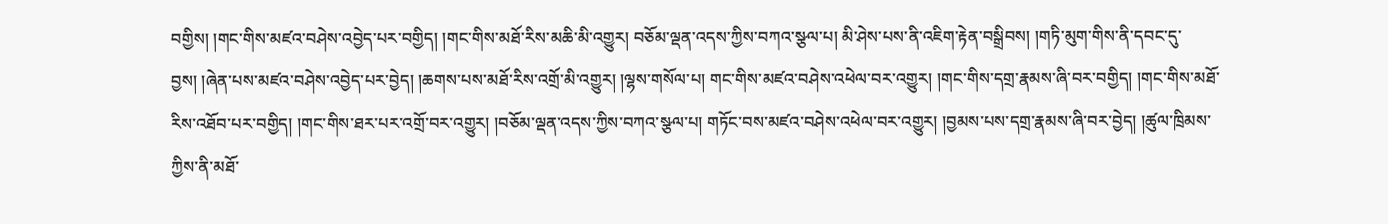བགྱིས། །གང་གིས་མཛའ་བཤེས་འབྱེད་པར་བགྱིད། །གང་གིས་མཐོ་རིས་མཆི་མི་འགྱུར། བཅོམ་ལྡན་འདས་ཀྱིས་བཀའ་སྩལ་པ། མི་ཤེས་པས་ནི་འཇིག་རྟེན་བསྒྲིབས། །གཏི་མུག་གིས་ནི་དབང་དུ་བྱས། །ཞེན་པས་མཛའ་བཤེས་འབྱེད་པར་བྱེད། །ཆགས་པས་མཐོ་རིས་འགྲོ་མི་འགྱུར། །ལྷས་གསོལ་པ། གང་གིས་མཛའ་བཤེས་འཕེལ་བར་འགྱུར། །གང་གིས་དགྲ་རྣམས་ཞི་བར་བགྱིད། །གང་གིས་མཐོ་རིས་འཐོབ་པར་བགྱིད། །གང་གིས་ཐར་པར་འགྲོ་བར་འགྱུར། །བཅོམ་ལྡན་འདས་ཀྱིས་བཀའ་སྩལ་པ། གཏོང་བས་མཛའ་བཤེས་འཕེལ་བར་འགྱུར། །བྱམས་པས་དགྲ་རྣམས་ཞི་བར་བྱེད། །ཚུལ་ཁྲིམས་ཀྱིས་ནི་མཐོ་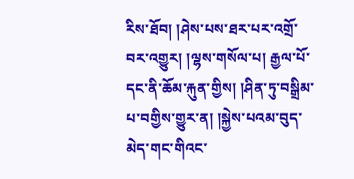རིས་ཐོབ། །ཤེས་པས་ཐར་པར་འགྲོ་བར་འགྱུར། །ལྷས་གསོལ་པ། རྒྱལ་པོ་དང་ནི་ཆོམ་རྐུན་གྱིས། །ཤིན་ཏུ་བསྒྲིམ་པ་བགྱིས་གྱུར་ན། །སྐྱེས་པའམ་བུད་མེད་གང་གིའང་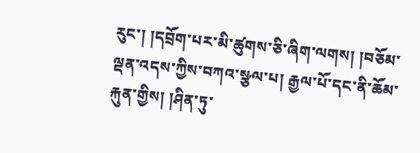རུང་། །དབྲོག་པར་མི་ཚུགས་ཅི་ཞིག་ལགས། །བཅོམ་ལྡན་འདས་ཀྱིས་བཀའ་སྩལ་པ། རྒྱལ་པོ་དང་ནི་ཆོམ་རྐུན་གྱིས། །ཤིན་ཏུ་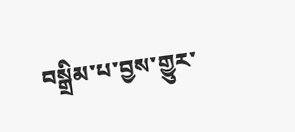བསྒྲིམ་པ་བྱས་གྱུར་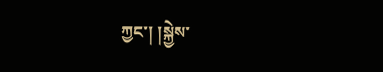ཀྱང་། །སྐྱེས་